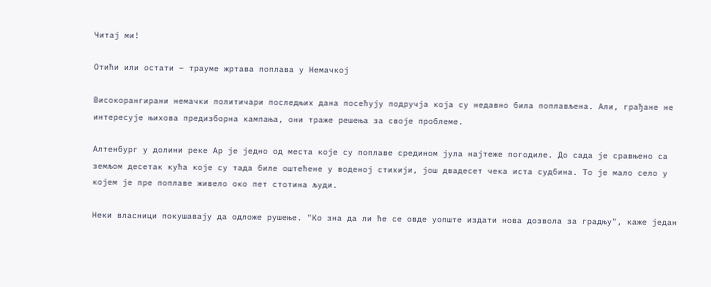Читај ми!

Отићи или остати – трауме жртава поплава у Немачкој

Високорангирани немачки политичари последњих дана посећују подручја која су недавно била поплављена. Али, грађане не интересује њихова предизборна кампања, они траже решења за своје проблеме.

Алтенбург у долини реке Ар је једно од места које су поплаве средином јула најтеже погодиле. До сада је сравњено са земљом десетак кућа које су тада биле оштећене у воденој стихији, још двадесет чека иста судбина. То је мало село у којем је пре поплаве живело око пет стотина људи.

Неки власници покушавају да одложе рушење. "Ко зна да ли ће се овде уопште издати нова дозвола за градњу", каже један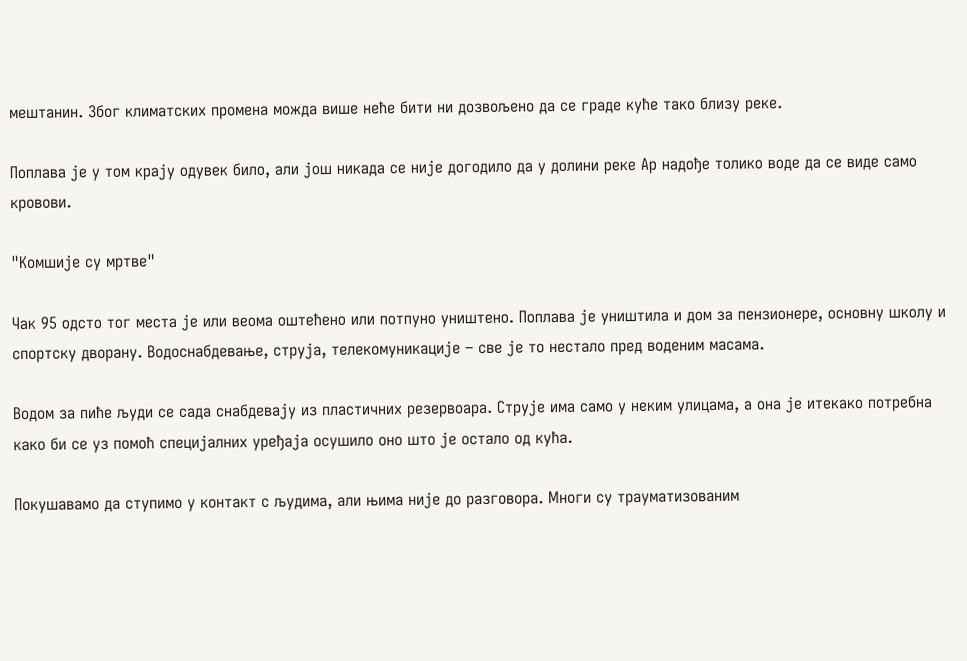мештанин. Због климатских промена можда више неће бити ни дозвољено да се граде куће тако близу реке.

Поплава је у том крају одувек било, али још никада се није догодило да у долини реке Ар надође толико воде да се виде само кровови.

"Комшије су мртве"

Чак 95 одсто тог места је или веома оштећено или потпуно уништено. Поплава је уништила и дом за пензионере, основну школу и спортску дворану. Водоснабдевање, струја, телекомуникације – све је то нестало пред воденим масама.

Водом за пиће људи се сада снабдевају из пластичних резервоара. Струје има само у неким улицама, а она је итекако потребна како би се уз помоћ специјалних уређаја осушило оно што је остало од кућа.

Покушавамо да ступимо у контакт с људима, али њима није до разговора. Многи су трауматизованим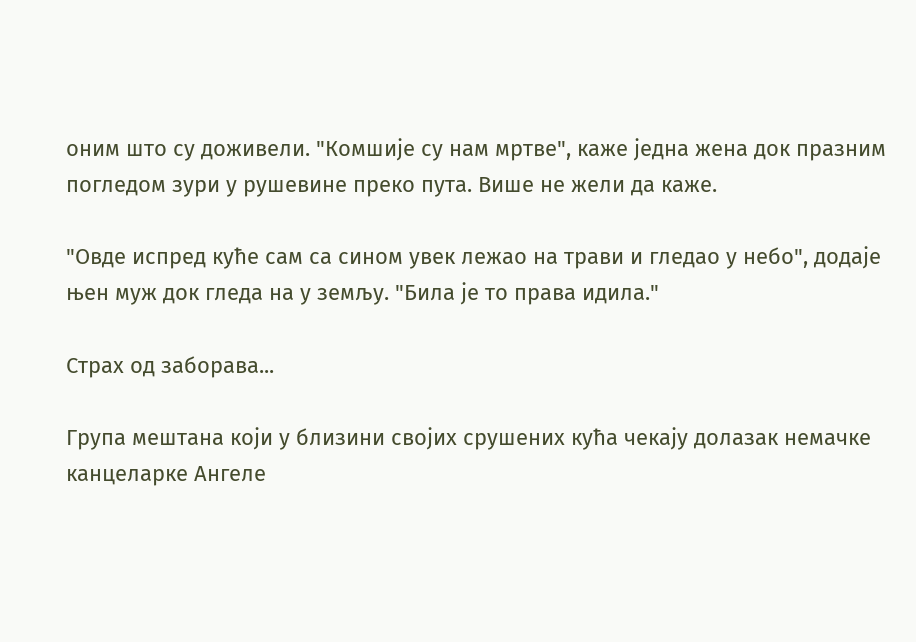оним што су доживели. "Комшије су нам мртве", каже једна жена док празним погледом зури у рушевине преко пута. Више не жели да каже.

"Овде испред куће сам са сином увек лежао на трави и гледао у небо", додаје њен муж док гледа на у земљу. "Била је то права идила."

Страх од заборава...

Група мештана који у близини својих срушених кућа чекају долазак немачке канцеларке Ангеле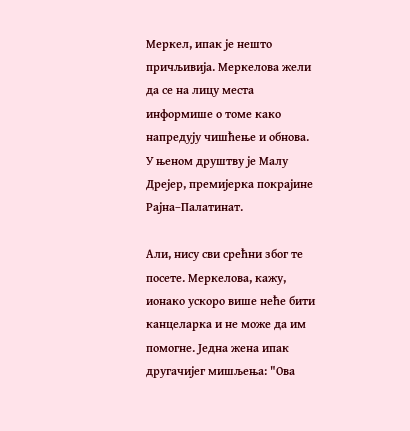Меркел, ипак је нешто причљивија. Меркелова жели да се на лицу места информише о томе како напредују чишћење и обнова. У њеном друштву је Малу Дрејер, премијерка покрајине Рајна–Палатинат.

Али, нису сви срећни због те посете. Меркелова, кажу, ионако ускоро више неће бити канцеларка и не може да им помогне. Једна жена ипак другачијег мишљења: "Ова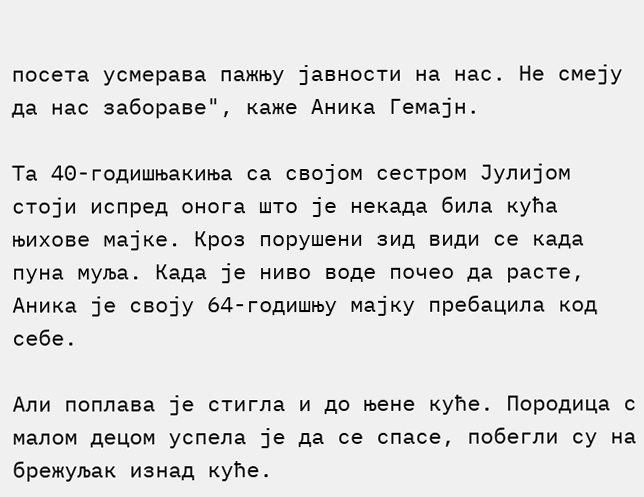посета усмерава пажњу јавности на нас. Не смеју да нас забораве", каже Аника Гемајн.

Та 40-годишњакиња са својом сестром Јулијом стоји испред онога што је некада била кућа њихове мајке. Кроз порушени зид види се када пуна муља. Када је ниво воде почео да расте, Аника је своју 64-годишњу мајку пребацила код себе.

Али поплава је стигла и до њене куће. Породица с малом децом успела је да се спасе, побегли су на брежуљак изнад куће.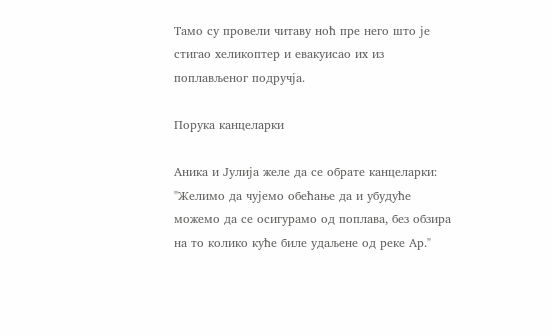Тамо су провели читаву ноћ пре него што је стигао хеликоптер и евакуисао их из поплављеног подручја.

Порука канцеларки

Аника и Јулија желе да се обрате канцеларки: "Желимо да чујемо обећање да и убудуће можемо да се осигурамо од поплава, без обзира на то колико куће биле удаљене од реке Ар."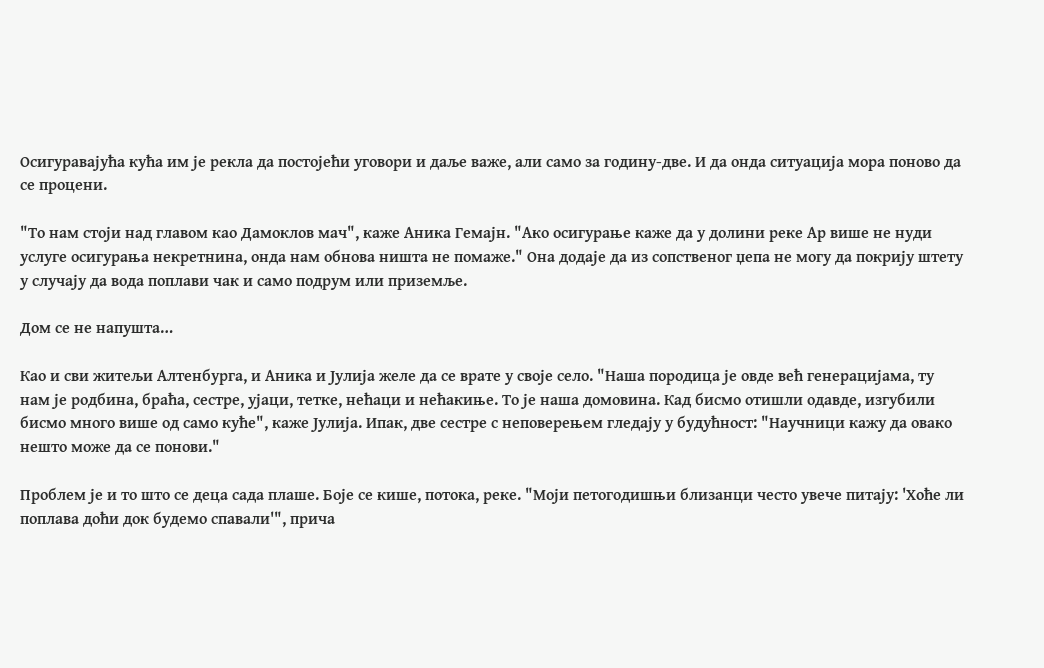Осигуравајућа кућа им је рекла да постојећи уговори и даље важе, али само за годину-две. И да онда ситуација мора поново да се процени.

"То нам стоји над главом као Дамоклов мач", каже Аника Гемајн. "Ако осигурање каже да у долини реке Ар више не нуди услуге осигурања некретнина, онда нам обнова ништа не помаже." Она додаје да из сопственог џепа не могу да покрију штету у случају да вода поплави чак и само подрум или приземље.

Дом се не напушта…

Као и сви житељи Алтенбурга, и Аника и Јулија желе да се врате у своје село. "Наша породица је овде већ генерацијама, ту нам је родбина, браћа, сестре, ујаци, тетке, нећаци и нећакиње. То је наша домовина. Кад бисмо отишли одавде, изгубили бисмо много више од само куће", каже Јулија. Ипак, две сестре с неповерењем гледају у будућност: "Научници кажу да овако нешто може да се понови."

Проблем је и то што се деца сада плаше. Боје се кише, потока, реке. "Моји петогодишњи близанци често увече питају: 'Хоће ли поплава доћи док будемо спавали'", прича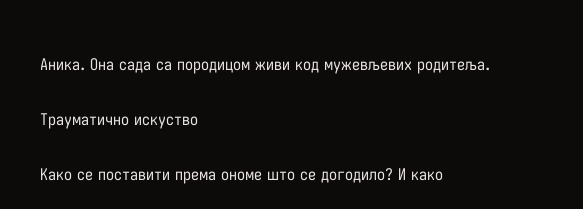Аника. Она сада са породицом живи код мужевљевих родитеља.

Трауматично искуство

Како се поставити према ономе што се догодило? И како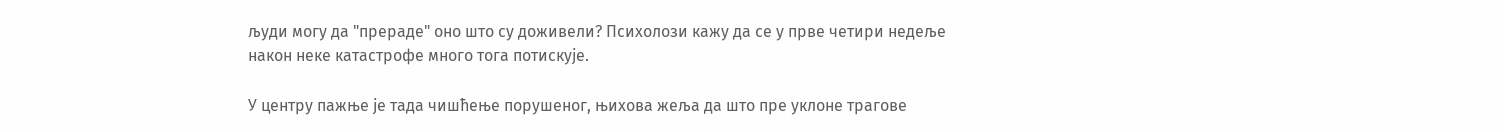људи могу да "прераде" оно што су доживели? Психолози кажу да се у прве четири недеље након неке катастрофе много тога потискује.

У центру пажње је тада чишћење порушеног, њихова жеља да што пре уклоне трагове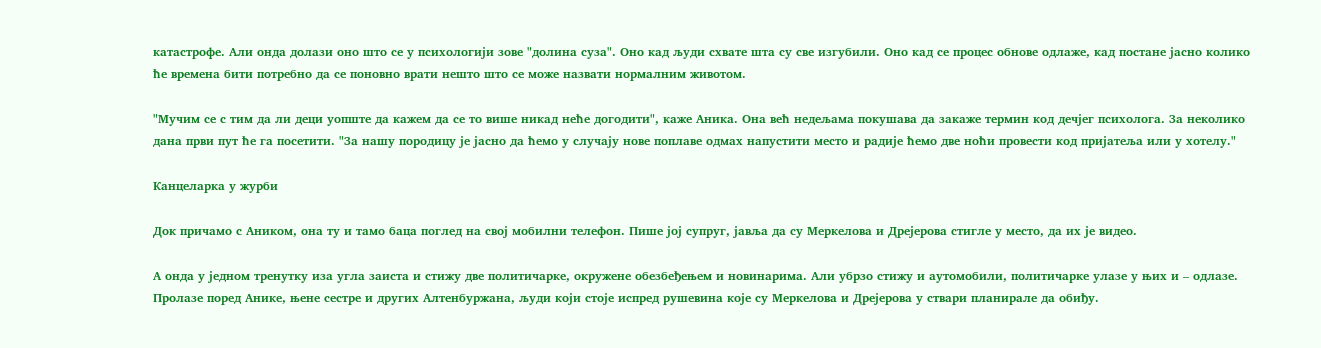катастрофе. Али онда долази оно што се у психологији зове "долина суза". Оно кад људи схвате шта су све изгубили. Оно кад се процес обнове одлаже, кад постане јасно колико ће времена бити потребно да се поновно врати нешто што се може назвати нормалним животом.

"Мучим се с тим да ли деци уопште да кажем да се то више никад неће догодити", каже Аника. Она већ недељама покушава да закаже термин код дечјег психолога. За неколико дана први пут ће га посетити. "За нашу породицу је јасно да ћемо у случају нове поплаве одмах напустити место и радије ћемо две ноћи провести код пријатеља или у хотелу."

Канцеларка у журби

Док причамо с Аником, она ту и тамо баца поглед на свој мобилни телефон. Пише јој супруг, јавља да су Меркелова и Дрејерова стигле у место, да их је видео.

А онда у једном тренутку иза угла заиста и стижу две политичарке, окружене обезбеђењем и новинарима. Али убрзо стижу и аутомобили, политичарке улазе у њих и – одлазе. Пролазе поред Анике, њене сестре и других Алтенбуржана, људи који стоје испред рушевина које су Меркелова и Дрејерова у ствари планирале да обиђу.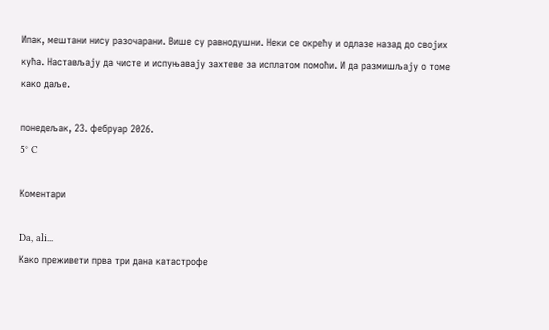Ипак, мештани нису разочарани. Више су равнодушни. Неки се окрећу и одлазе назад до својих кућа. Настављају да чисте и испуњавају захтеве за исплатом помоћи. И да размишљају о томе како даље.

понедељак, 23. фебруар 2026.
5° C

Коментари

Da, ali...
Како преживети прва три дана катастрофе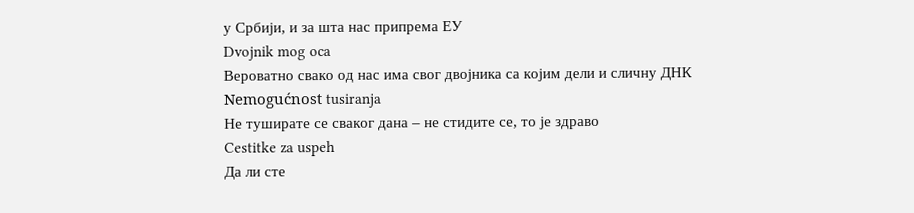у Србији, и за шта нас припрема ЕУ
Dvojnik mog oca
Вероватно свако од нас има свог двојника са којим дели и сличну ДНК
Nemogućnost tusiranja
Не туширате се сваког дана – не стидите се, то је здраво
Cestitke za uspeh
Да ли сте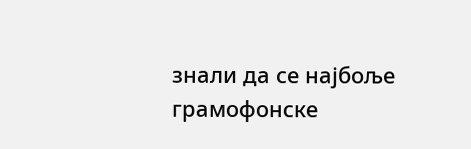знали да се најбоље грамофонске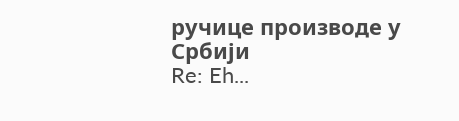ручице производе у Србији
Re: Eh...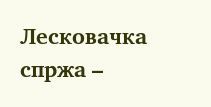Лесковачка спржа –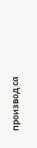производ са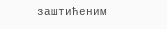заштићеним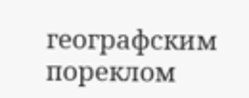географским пореклом